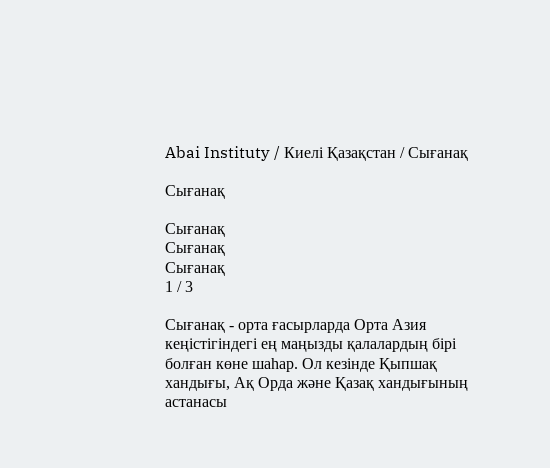Abai Instituty / Киелі Қазақстан / Сығанақ

Сығанақ

Сығанақ
Сығанақ
Сығанақ
1 / 3

Сығанақ - орта ғасырларда Орта Азия кеңістігіндегі ең маңызды қалалардың бірі болған көне шаһар. Ол кезінде Қыпшақ хандығы, Ақ Орда және Қазақ хандығының астанасы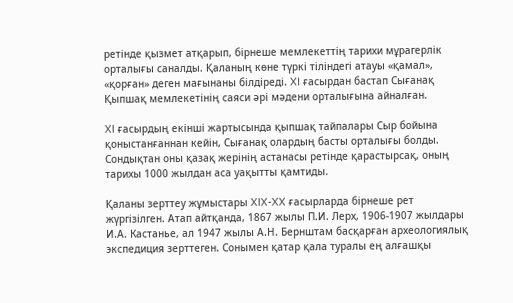ретінде қызмет атқарып, бірнеше мемлекеттің тарихи мұрагерлік орталығы саналды. Қаланың көне түркі тіліндегі атауы «қамал», «қорған» деген мағынаны білдіреді. XI ғасырдан бастап Сығанақ Қыпшақ мемлекетінің саяси әрі мәдени орталығына айналған.

XI ғасырдың екінші жартысында қыпшақ тайпалары Сыр бойына қоныстанғаннан кейін, Сығанақ олардың басты орталығы болды. Сондықтан оны қазақ жерінің астанасы ретінде қарастырсақ, оның тарихы 1000 жылдан аса уақытты қамтиды.

Қаланы зерттеу жұмыстары XIX-XX ғасырларда бірнеше рет жүргізілген. Атап айтқанда, 1867 жылы П.И. Лерх, 1906-1907 жылдары И.А. Кастанье, ал 1947 жылы А.Н. Бернштам басқарған археологиялық экспедиция зерттеген. Сонымен қатар қала туралы ең алғашқы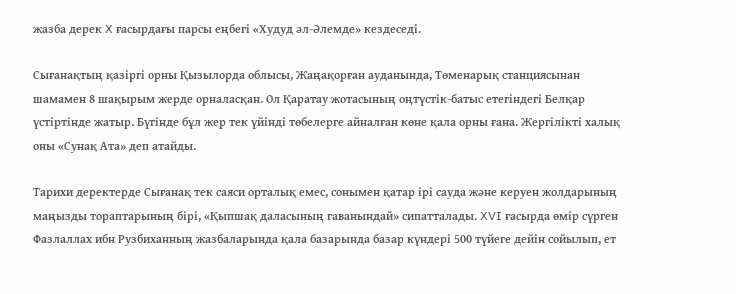жазба дерек X ғасырдағы парсы еңбегі «Худуд әл-Әлемде» кездеседі.

Сығанақтың қазіргі орны Қызылорда облысы, Жаңақорған ауданында, Төменарық станциясынан шамамен 8 шақырым жерде орналасқан. Ол Қаратау жотасының оңтүстік-батыс етегіндегі Белқар үстіртінде жатыр. Бүгінде бұл жер тек үйінді төбелерге айналған көне қала орны ғана. Жергілікті халық оны «Сунақ Ата» деп атайды.

Тарихи деректерде Сығанақ тек саяси орталық емес, сонымен қатар ірі сауда және керуен жолдарының маңызды тораптарының бірі, «Қыпшақ даласының гаванындай» сипатталады. XVI ғасырда өмір сүрген Фазлаллах ибн Рузбиханның жазбаларында қала базарында базар күндері 500 түйеге дейін сойылып, ет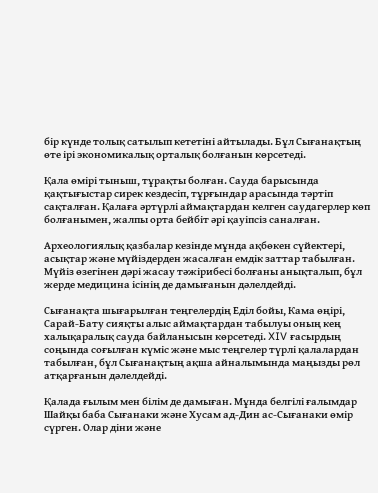бір күнде толық сатылып кететіні айтылады. Бұл Сығанақтың өте ірі экономикалық орталық болғанын көрсетеді.

Қала өмірі тыныш, тұрақты болған. Сауда барысында қақтығыстар сирек кездесіп, тұрғындар арасында тәртіп сақталған. Қалаға әртүрлі аймақтардан келген саудагерлер көп болғанымен, жалпы орта бейбіт әрі қауіпсіз саналған.

Археологиялық қазбалар кезінде мұнда ақбөкен сүйектері, асықтар және мүйіздерден жасалған емдік заттар табылған. Мүйіз өзегінен дәрі жасау тәжірибесі болғаны анықталып, бұл жерде медицина ісінің де дамығанын дәлелдейді.

Сығанақта шығарылған теңгелердің Еділ бойы, Кама өңірі, Сарай-Бату сияқты алыс аймақтардан табылуы оның кең халықаралық сауда байланысын көрсетеді. XIV ғасырдың соңында соғылған күміс және мыс теңгелер түрлі қалалардан табылған, бұл Сығанақтың ақша айналымында маңызды рөл атқарғанын дәлелдейді.

Қалада ғылым мен білім де дамыған. Мұнда белгілі ғалымдар Шайқы баба Сығанаки және Хусам ад-Дин ас-Сығанаки өмір сүрген. Олар діни және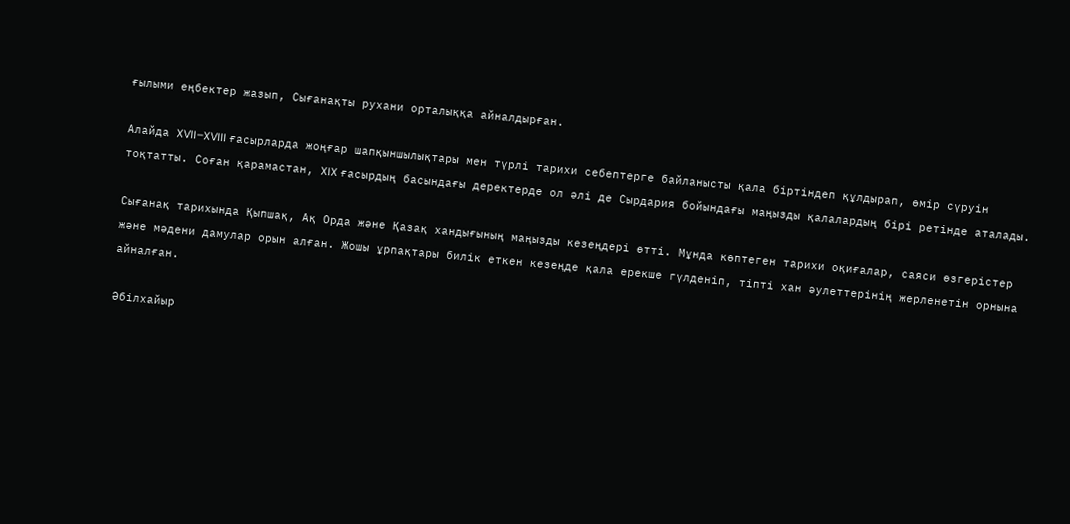ғылыми еңбектер жазып, Сығанақты рухани орталыққа айналдырған.

Алайда XVII–XVIII ғасырларда жоңғар шапқыншылықтары мен түрлі тарихи себептерге байланысты қала біртіндеп құлдырап, өмір сүруін тоқтатты. Соған қарамастан, XIX ғасырдың басындағы деректерде ол әлі де Сырдария бойындағы маңызды қалалардың бірі ретінде аталады.

Сығанақ тарихында Қыпшақ, Ақ Орда және Қазақ хандығының маңызды кезеңдері өтті. Мұнда көптеген тарихи оқиғалар, саяси өзгерістер және мәдени дамулар орын алған. Жошы ұрпақтары билік еткен кезеңде қала ерекше гүлденіп, тіпті хан әулеттерінің жерленетін орнына айналған.

Әбілхайыр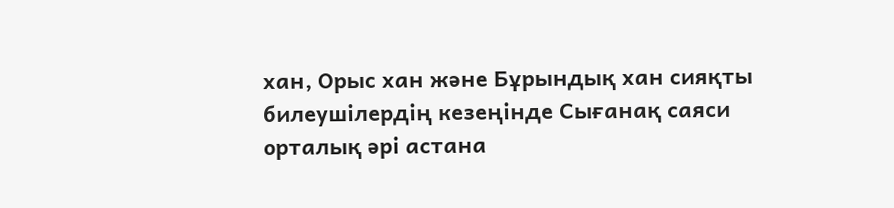хан, Орыс хан және Бұрындық хан сияқты билеушілердің кезеңінде Сығанақ саяси орталық әрі астана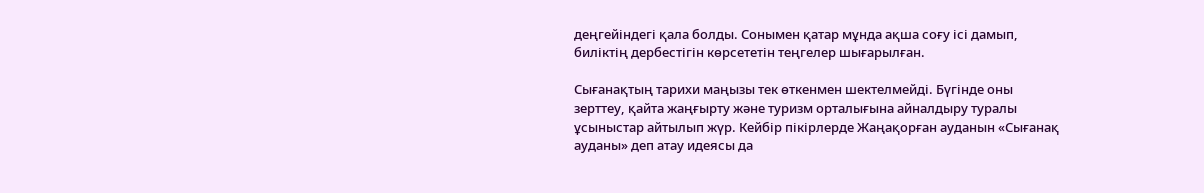деңгейіндегі қала болды. Сонымен қатар мұнда ақша соғу ісі дамып, биліктің дербестігін көрсететін теңгелер шығарылған.

Сығанақтың тарихи маңызы тек өткенмен шектелмейді. Бүгінде оны зерттеу, қайта жаңғырту және туризм орталығына айналдыру туралы ұсыныстар айтылып жүр. Кейбір пікірлерде Жаңақорған ауданын «Сығанақ ауданы» деп атау идеясы да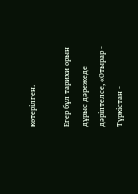көтерілген.

Егер бұл тарихи орын дұрыс дәрежеде дәріптелсе, «Отырар - Түркістан -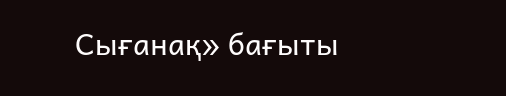Сығанақ» бағыты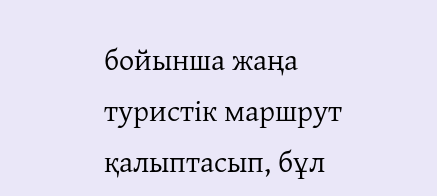бойынша жаңа туристік маршрут қалыптасып, бұл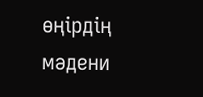өңірдің мәдени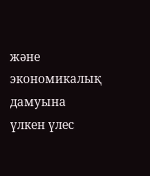және экономикалық дамуына үлкен үлес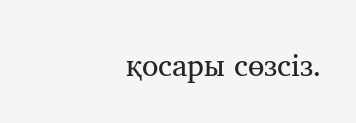қосары сөзсіз.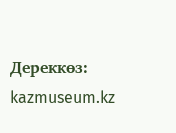Дереккөз: kazmuseum.kz